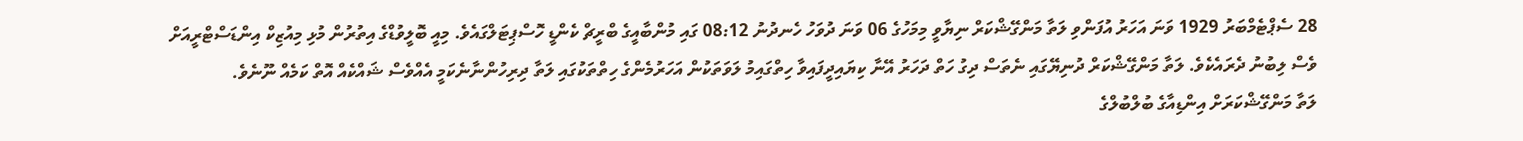28 ސެޕްޓެމްބަރު 1929 ވަނަ އަހަރު އުފަންވި ލަތާ މަންގޭޝްކަރް ނިޔާވީ މިމަހުގެ 06 ވަނަ ދުވަހު ހެނދުނު 08:12 ގައި މުންބާއީގެ ބްރީޗް ކެންޑީ ހޮސްޕިޓަލްގައެވެ. މިއީ ބޮލީވުޑްގެ އިތުރުން މުޅި މިއުޒިކް އިންޑަސްޓްރީއަށް ވެސް ލިބުނު ދެރައެކެވެ. ލަތާ މަންގޭޝްކަރް ދުނިޔޭގައި ނެތަސް ދިގު ހަތް ދަހަރު އޭނާ ކިޔައިދީފައިވާ ހިތްގައިމު ލަވަތަކުން އަހަރުމެންގެ ހިތްތަކުގައި ލަތާ ދިރިހުންނާނެކަމީ އެއްވެސް ޝައްކެއް އޮތް ކަމެއް ނޫނެވެ.
ލަތާ މަންގޭޝްކަރަށް އިންޑިއާގެ ބުލްބުލްގެ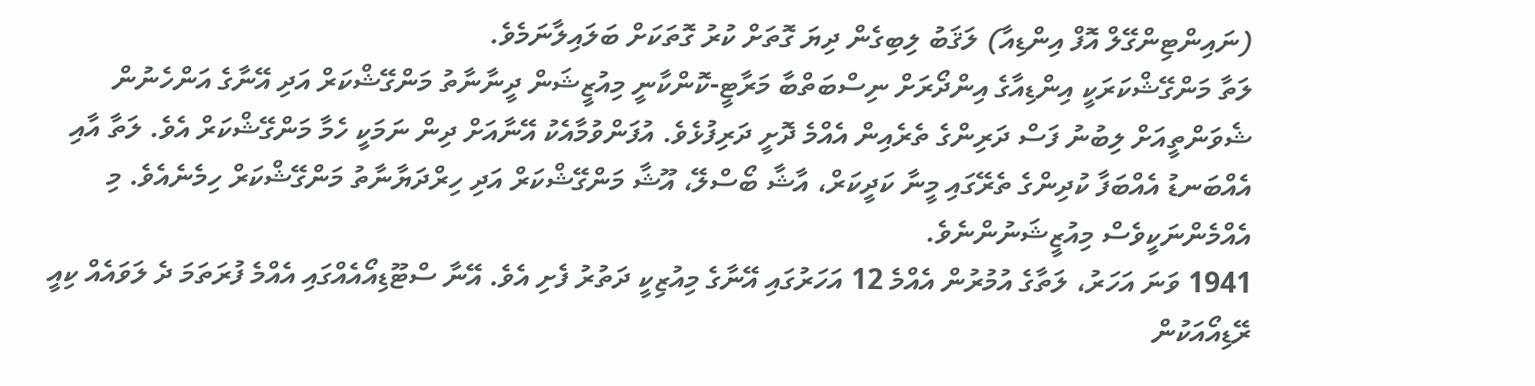(ނައިންޓިންގޭލް އޮފް އިންޑިއާ) ލަޤަބު ލިބިގެން ދިޔަ ގޮތަށް ކުރު ގޮތަކަށް ބަލައިލާނަމެވެ.
ލަތާ މަންގޭޝްކަރަކީ އިންޑިއާގެ އިންދޯރަށް ނިސްބަތްބާ މަރާޓީ-ކޮންކާނީ މިއުޒީޝަން ދީނާނާތު މަންގޭޝްކަރް އަދި އޭނާގެ އަންހެނުން ޝެވަންތީއަށް ލިބުނު ފަސް ދަރިންގެ ތެރެއިން އެއްމެ ދޮށީ ދަރިފުޅެވެ. އުފަންވުމާއެކު އޭނާއަށް ދިން ނަމަކީ ހެމާ މަންގޭޝްކަރް އެވެ. ލަތާ އާއި އެއްބަނޑު އެއްބަފާ ކުދިންގެ ތެރޭގައި މީނާ ކަދީކަރް، އާޝާ ބޯސްލޭ، އޫޝާ މަންގޭޝްކަރް އަދި ހިރްދަޔާނާތު މަންގޭޝްކަރް ހިމެނެއެވެ. މި އެއްމެންނަކީވެސް މިއުޒީޝަނުންނެވެ.
1941 ވަނަ އަހަރު، ލަތާގެ އުމުރުން އެއްމެ 12 އަހަރުގައި އޭނާގެ މިއުޒިކީ ދަތުރު ފެށި އެވެ. އޭނާ ސްޓޫޑިއޯއެއްގައި އެއްމެ ފުރަތަމަ ދެ ލަވައެއް ކިއީ ރޭޑިއޯއަކުން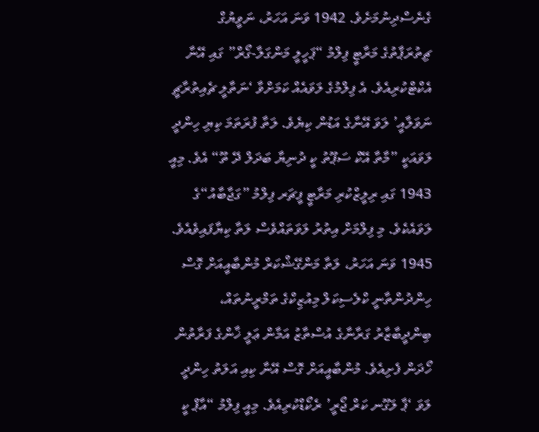ގެނެސްދިނުމަށެވެ. 1942 ވަނަ އަހަރު، ނަވީޔުގް ޗިތުރަޕާތުގެ މަރާޓީ ފިލްމު “ޕަހީލީ މަންގަލާ-ގޯރް” ގައި އޭނާ އެކްޓްކުރިއެވެ. އެ ފިލްމުގެ ލަވައެއް ކަމަށްވާ ‘ނަތާލީ ޗެއިތުރާޗީ ނަވަލާއީ’ ލަވަ އޭނާގެ އަޑުން ކިޔެވެ. ލަތާ ފުރަތަމަ ކިޔި ހިންދީ ލަވައަކީ ”މާތާ އޭކް ސަޕޫތު ކީ ދުނިޔާ ބަދަލް ދޭ ތޫ“ އެވެ. މިއީ 1943 ގައި ރިލީޒްކުރި މަރާޓީ ފީޗަރ ފިލްމު ”ގަޖާބާއު“ގެ ލަވައެކެވެ. މި ފިލްމަށް އިތުރު ލަވަތައްވެސް ލަތާ ކިޔާފައިވެއެވެ.
1945 ވަނަ އަހަރު، ލަތާ މަންގޭޝްކަރް މުންބާއީއަށް ގޮސް ހިންދުންތާނީ ކްލެސިކަލް މިއުޒިކްގެ ތަމްރީނުތައް، ބިންދީބާޒާރު ގަރާނާގެ އުސްތާޒު އަމާން ޢަލީ ޚާންގެ ފަރާތުން ހޯދަން ފެށިއެވެ. މުންބާއީއަށް ގޮސް އޭނާ ކިއި އަލަތު ހިންދީ ލަވަ ‘ޕާ ލަގޫނ ކަރް ޖޯރީ’ ރެކޯޑްކުރިއެވެ. މިއީ ފިލްމު “އާޕް ކީ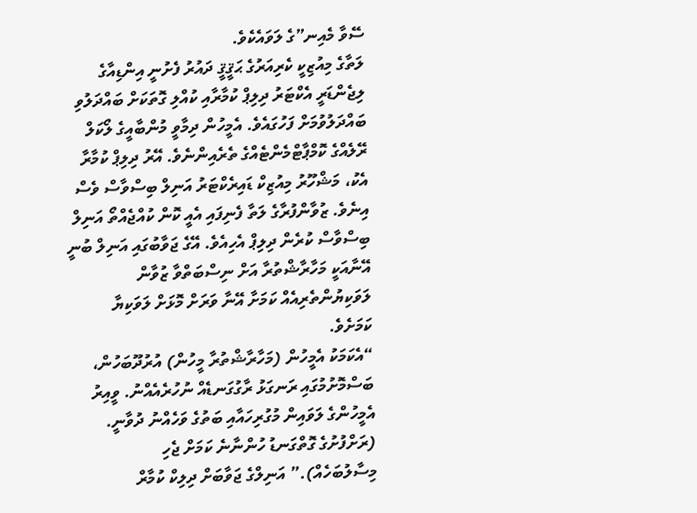ސޭވާ މެއިނ”ގެ ލަވައެކެވެ.
ލަތާގެ މިއުޒިކީ ކެރިއަރުގެ ޙަޤީޤީ ދައުރު ފެށުނީ އިންޑިއާގެ ލިޖެންޑަރީ އެކްޓަރު ދިލިޕް ކުމާރާއި ކުއްލި ގޮތަކަށް ބައްދަލުވި ބައްދަލުވުމަށް ފަހުގައެވެ. އެމީހުން ދިމާވީ މުންބާއީގެ ލޯކަލް ރޭލެއްގެ ކޮމްޕާޓްމެންޓެއްގެ ތެރެއިންނެވެ. އޭރު ދިލިޕް ކުމާރާ އެކު، މަޝްހޫރު މިއުޒިކް ޑައިރެކްޓަރު އަނިލް ބިސްވާސް ވެސް އިނެވެ. ޒުވާންފުރާގެ ލަތާ ފެނިފައި އެއީ ކޮން ކުއްޖެއްތޯ އަނިލް ބިސްވާސް ކުރެން ދިލިޕް އެހިއެވެ. އޭގެ ޖަވާބުގައި އަނިލް ބުނީ އޭނާއަކީ މަހާރާޝްތުރާ އަށް ނިސްބަތްވާ ޒުވާން ލަވަކިޔުންތެރިއެއް ކަމަށާ އޭނާ ވަރަށް މޮޅަށް ލަވަކިޔާ ކަމަށެވެ.
“އެކަމަކު އެމީހުން (މަހާރާޝްތުރާ މީހުން) އުރުދޫބަހުން، ބަސްމޮށުމުގައި ރަނގަޅު ރާގުގަނޑެއް ނުހުރެއެއްނު. ވީއިރު އެމީހުންގެ ލަވައިން މުގުރިހައާއި ބަތުގެ ވަހެއްނު ދުވާނީ. (ރަށްފުށުގެ ގޮތްގަނޑު ހުންނާނެ ކަމަށް ޖެހި މިސާލުބަހެއް).” އަނިލްގެ ޖަވާބަށް ދިލިކް ކުމާރް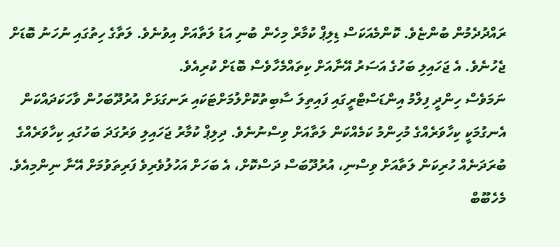ރައްދުދެމުން ބުންޏެވެ. ކޮންމެއަކަސް ޑިލިޕް ކުމާރް މިހެން ބުނި އަޑު ލަތާއަށް އިވުނެވެ. ލަތާގެ ހިތުގައި ނުހަނު ބޮޑަށް ޖެހުނެވެ. އެ ޖަހައިލި ބަހުގެ އަސަރު އޭނާއަށް ކިތައްމެހާވެސް ބޮޑަށް ކުރިއެވެ.
ނަމަވެސް ހިންދީ ފިލްމު އިންޑަސްޓްރީގައި ފައިތިލަ ސާބިތުކޮށްލުމަށްޓަކައި ރަނގަޅަށް އުރުދޫބަހުން ވާހަކަދައްކަން އެނގުމަކީ ކިހާވަރެއްގެ މުހިންމު ކަމެއްކަން ލަތާއަށް ވިސްނުނެވެ. ދިލިޕް ކުމާރު ޖަހައިލި ވަރުގަދަ ބަހުގައި ކިހާވަރެއްގެ ބުރަދަނެއް ހުރިކަން ލަތާއަށް ވިސްނި، އުރުދޫބަސް ދަސްކޮށް، އެ ބަހަށް އަހުލުވެރިވެ ފަރިތަވުމަށް އޭނާ ނިންމިއެވެ. މެހެބޫބް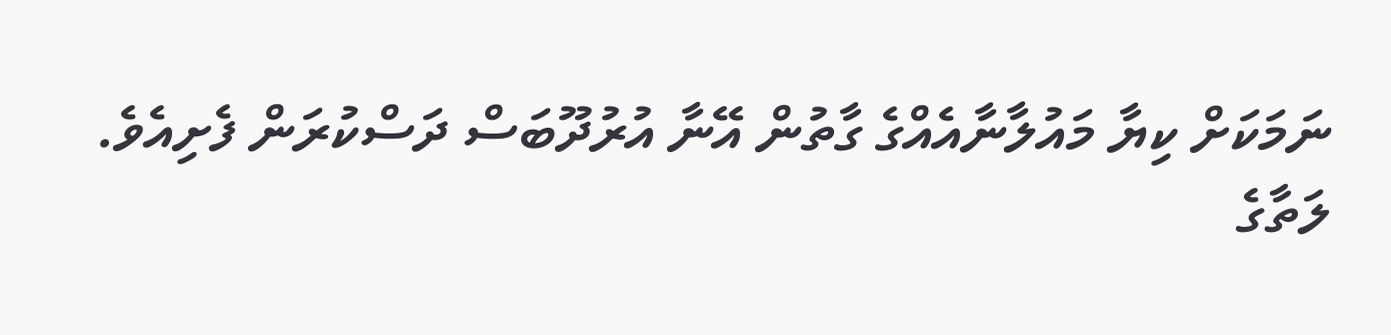ނަމަކަށް ކިޔާ މައުލާނާއެއްގެ ގާތުން އޭނާ އުރުދޫބަސް ދަސްކުރަން ފެށިއެވެ.
ލަތާގެ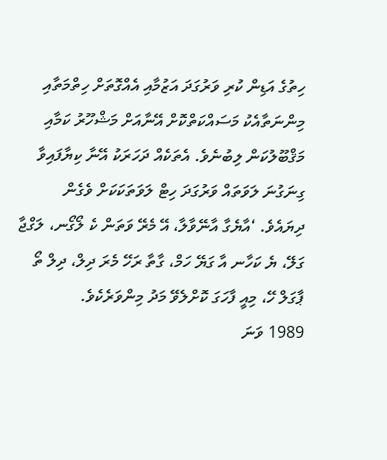ހިތުގެ އަޑިން ކުރި ވަރުގަދަ އަޒުމާއި އެއްގޮތަށް ހިތްމަތާއި މިންނަތާއެކު މަސައްކަތްކޮށް އޭނާއަށް މަޝްހޫރު ކަމާއި މަޤްބޫލުކަން ލިބުނެވެ. އެތަކެއް ދަހަރަކު އޭނާ ކިޔާފައިވާ ގިނަގުނަ ލަވަތައް ވަރުގަދަ ހިޓް ލަވަތަކަކަށް ވެގެން ދިޔައެވެ. ‘އާޔެގާ އާނޭވާލާ، އޭ މެރޭ ވަތަން ކެ ލޯގޯނ، ލަގްޖާ ގަލޭ، ޔެ ކަހާނ އާ ގަޔޭ ހަމް، ގާތާ ރަހޭ މެރަ ދިލް، ދިލް ތޯ ޕާގަލް ހޭ، މިއީ ފާހަގަ ކޮށްލެވޭ މަދު މިންވަރެކެވެ.
1989 ވަނަ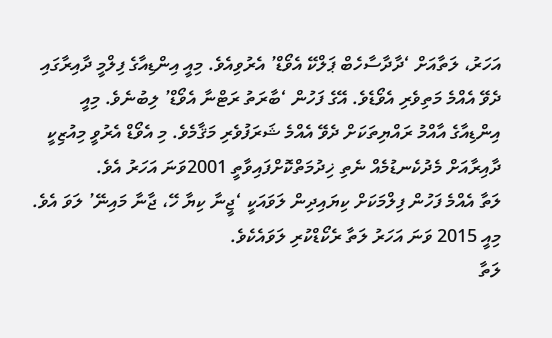އަހަރު، ލަތާއަށް ‘ދާދާސާހެބް ޕަލްކޭ އެވޯޑް’ އެރުވިއެވެ. މިއީ އިންޑިއާގެ ފިލްމީ ދާއިރާގައި ދެވޭ އެއްމެ މަތިވެރި އެވޯޑެވެ. އޭގެ ފަހުން ‘ބާރަތު ރަޓްނާ އެވޯޑް’ ލިބުނެވެ. މިއީ އިންޑިއާގެ އާއްމު ރައްޔިތަކަށް ދެވޭ އެއްމެ ޝަރަފުވެރި މަޤާމެވެ. މި އެވޯޑް އެރުވީ މިއުޒިކީ ދާއިރާއަށް މެދުކެނޑުމެއް ނެތި ޚިދުމަތްކޮށްފައިވާތީ 2001ވަނަ އަހަރު އެވެ.
ލަތާ އެއްމެ ފަހުން ފިލްމަކަށް ކިޔައިދިން ލަވައަކީ ‘ޖީނާ ކިޔާ ހޭ، ޖާނާ މައިނޭ’ ލަވަ އެވެ. މިއީ 2015 ވަނަ އަހަރު ލަތާ ރެކޯޑްކުރި ލަވައެކެވެ.
ލަތާ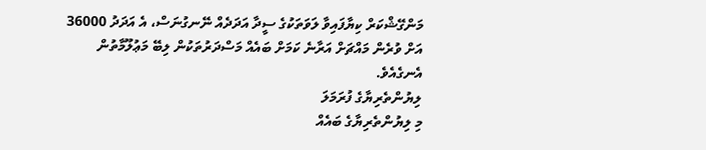މަންގޭޝްކަރް ކިޔާފައިވާ ލަވަތަކުގެ ސީދާ އަދަދެއް ނޭނގުނަސް، އެ އަދަދު 36000 އަށް ވުރެން މައްޗަށް އަރާނެ ކަމަށް ބައެއް މަސްދަރުތަކުން ލިބޭ މަޢުލޫމާތުން އެނގެއެވެ.
ލިޔުންތެރިޔާގެ ފުރަމަލަ
މި ލިޔުންތެރިޔާގެ ބައެއް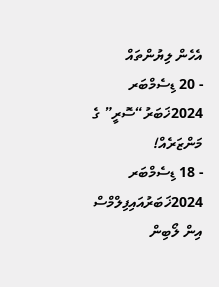އެހެން ލިޔުންތައް
- 20 ޑިސެމްބަރ 2024ޚަބަރު“ސޮރީ” ގެ މަންޒަރެއް!
- 18 ޑިސެމްބަރ 2024ޚަބަރުއައިފިލްމްސް އިން ލޯބިން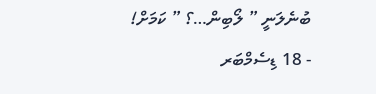ބުނެލަނީ ” ލޯބިން…؟ ” ކަމަށް!
- 18 ޑިސެމްބަރ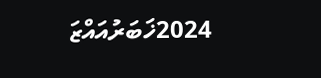2024ޚަބަރުއައްޒަ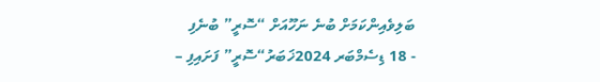ބަލިވެއިންކަމަށް ބުނެ ނަހޫއަށް “ސޮރީ” ބުނެފި
- 18 ޑިސެމްބަރ 2024ޚަބަރު“ސޮރީ” ފަށައިފި –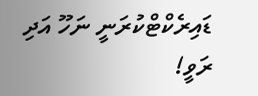ޑައިރެކްޓްކުރަނީ ނަހޫ އަދި ރަވީ!